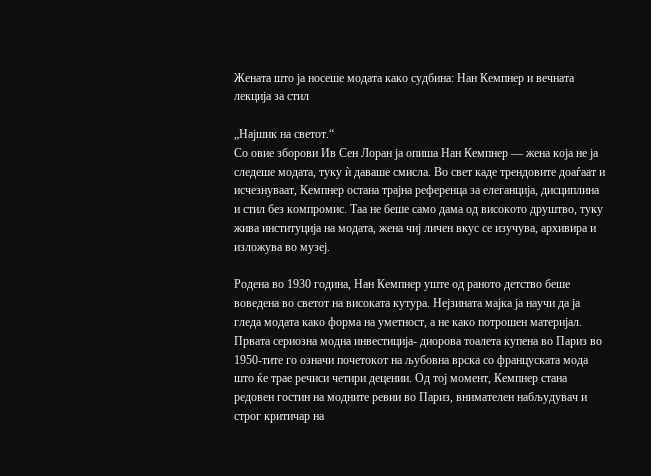Жената што ја носеше модата како судбина: Нан Кемпнер и вечната лекција за стил

„Најшик на светот.“
Со овие зборови Ив Сен Лоран ја опиша Нан Кемпнер — жена која не ја следеше модата, туку ѝ даваше смисла. Во свет каде трендовите доаѓаат и исчезнуваат, Кемпнер остана трајна референца за елеганција, дисциплина и стил без компромис. Таа не беше само дама од високото друштво, туку жива институција на модата, жена чиј личен вкус се изучува, архивира и изложува во музеј.

Родена во 1930 година, Нан Кемпнер уште од раното детство беше воведена во светот на високата кутура. Нејзината мајка ја научи да ја гледа модата како форма на уметност, а не како потрошен материјал. Првата сериозна модна инвестиција- диорова тоалета купена во Париз во 1950-тите го означи почетокот на љубовна врска со француската мода што ќе трае речиси четири децении. Од тој момент, Кемпнер стана редовен гостин на модните ревии во Париз, внимателен набљудувач и строг критичар на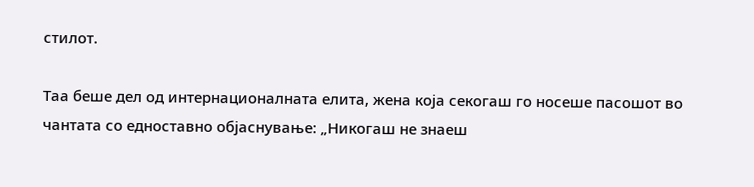стилот.

Таa беше дел од интернационалната елита, жена која секогаш го носеше пасошот во чантата со едноставно објаснување: „Никогаш не знаеш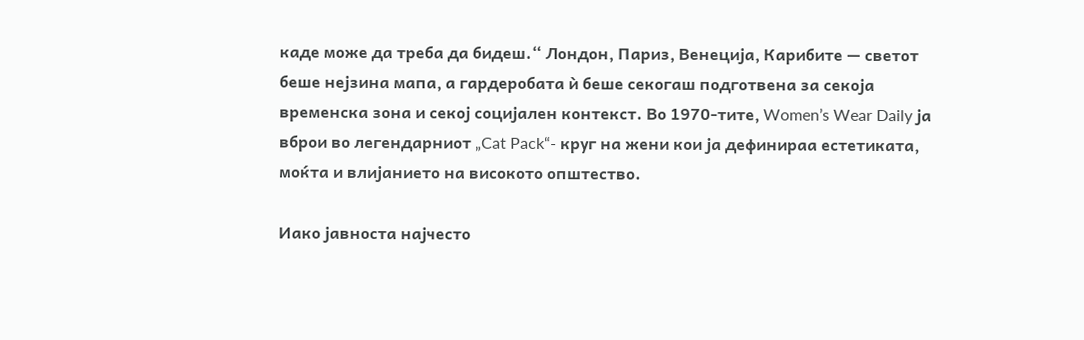каде може да треба да бидеш.“ Лондон, Париз, Венеција, Карибите — светот беше нејзина мапа, а гардеробата ѝ беше секогаш подготвена за секоја временска зона и секој социјален контекст. Во 1970-тите, Women’s Wear Daily ја вброи во легендарниот „Cat Pack“- круг на жени кои ја дефинираа естетиката, моќта и влијанието на високото општество.

Иако јавноста најчесто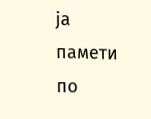ја памети по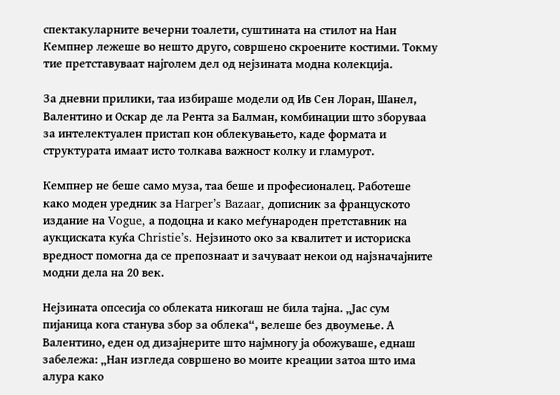спектакуларните вечерни тоалети, суштината на стилот на Нан Кемпнер лежеше во нешто друго, совршено скроените костими. Токму тие претставуваат најголем дел од нејзината модна колекција.

За дневни прилики, таа избираше модели од Ив Сен Лоран, Шанел, Валентино и Оскар де ла Рента за Балман, комбинации што зборуваа за интелектуален пристап кон облекувањето, каде формата и структурата имаат исто толкава важност колку и гламурот.

Кемпнер не беше само муза, таа беше и професионалец. Работеше како моден уредник за Harper’s Bazaar, дописник за француското издание на Vogue, а подоцна и како меѓународен претставник на аукциската куќа Christie’s. Нејзиното око за квалитет и историска вредност помогна да се препознаат и зачуваат некои од најзначајните модни дела на 20 век.

Нејзината опсесија со облеката никогаш не била тајна. „Јас сум пијаница кога станува збор за облека“, велеше без двоумење. А Валентино, еден од дизајнерите што најмногу ја обожуваше, еднаш забележа: „Нан изгледа совршено во моите креации затоа што има алура како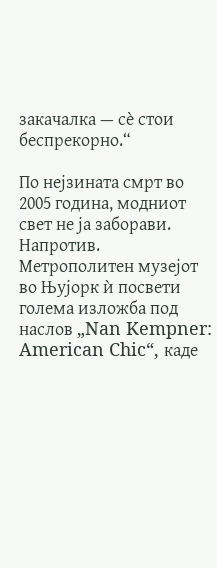закачалка — сè стои беспрекорно.“

По нејзината смрт во 2005 година, модниот свет не ја заборави. Напротив. Метрополитен музејот во Њујорк ѝ посвети голема изложба под наслов „Nan Kempner: American Chic“, каде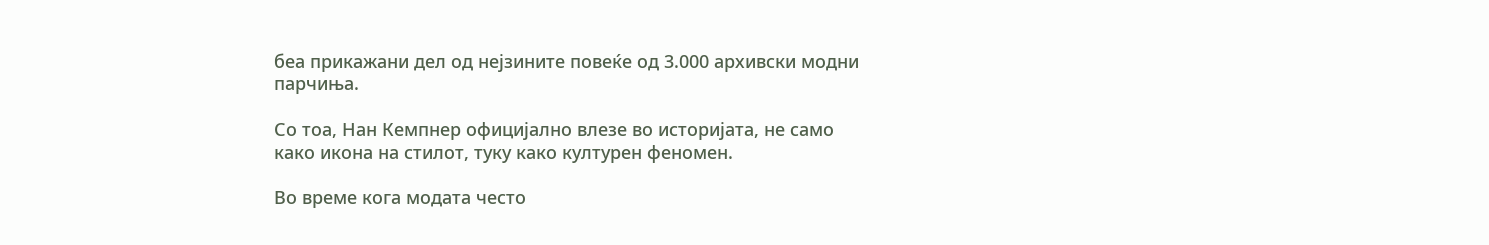беа прикажани дел од нејзините повеќе од 3.000 архивски модни парчиња.

Со тоа, Нан Кемпнер официјално влезе во историјата, не само како икона на стилот, туку како културен феномен.

Во време кога модата често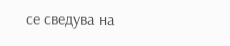се сведува на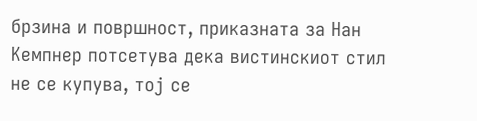брзина и површност, приказната за Нан Кемпнер потсетува дека вистинскиот стил не се купува, тој се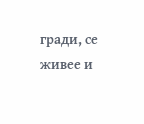гради, се живее и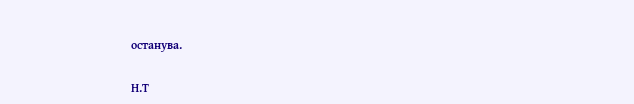останува.

Н.Т